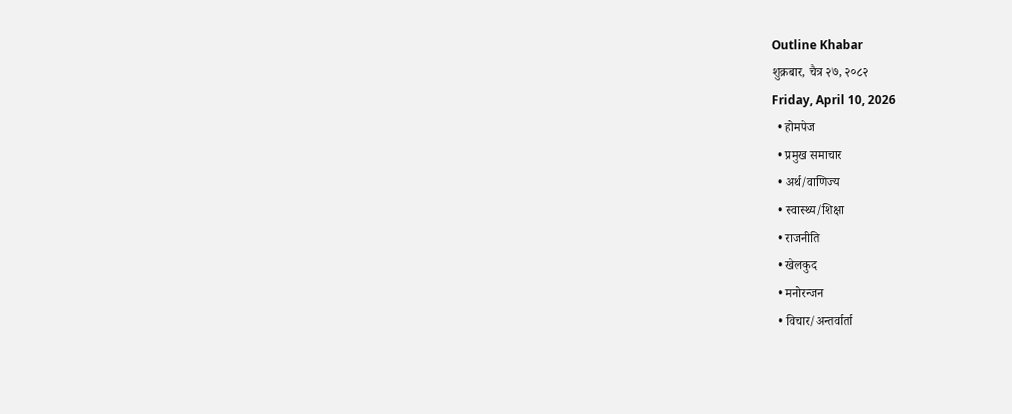Outline Khabar
शुक्रबार, चैत्र २७, २०८२
Friday, April 10, 2026
  • होमपेज
  • प्रमुख समाचार
  • अर्थ/वाणिज्य
  • स्वास्थ्य/शिक्षा
  • राजनीति
  • खेलकुद
  • मनोरन्जन
  • विचार/अन्तर्वार्ता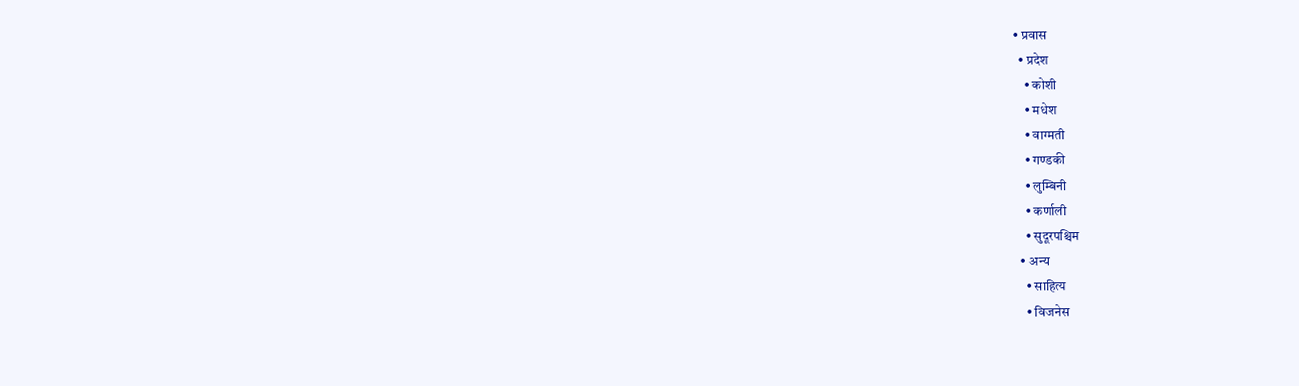• प्रवास
  • प्रदेश
    • कोशी
    • मधेश
    • वाग्मती
    • गण्डकी
    • लुम्बिनी
    • कर्णाली
    • सुदूरपश्चिम
  • अन्य
    • साहित्य
    • विजनेस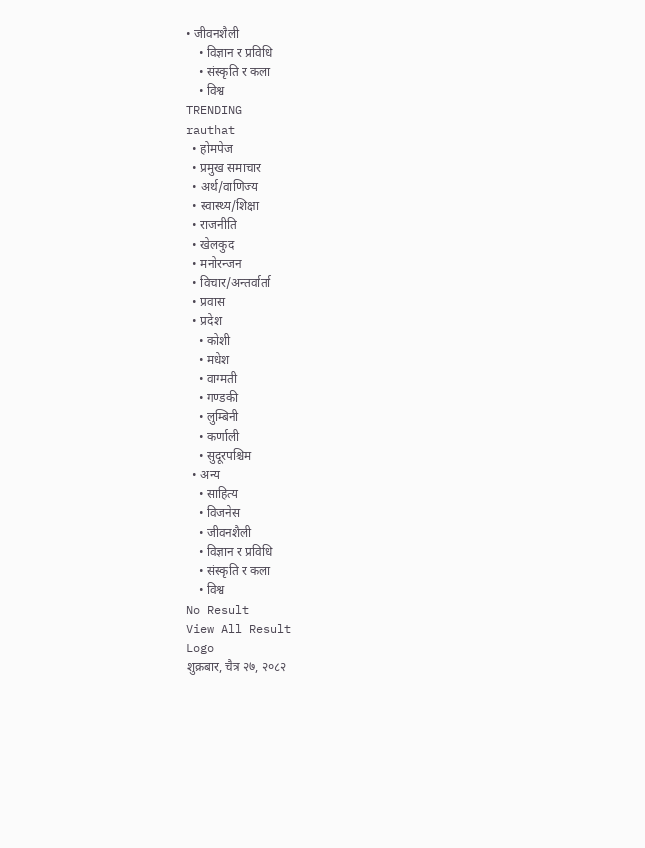• जीवनशैली
    • विज्ञान र प्रविधि
    • संस्कृति र कला
    • विश्व
TRENDING
rauthat
  • होमपेज
  • प्रमुख समाचार
  • अर्थ/वाणिज्य
  • स्वास्थ्य/शिक्षा
  • राजनीति
  • खेलकुद
  • मनोरन्जन
  • विचार/अन्तर्वार्ता
  • प्रवास
  • प्रदेश
    • कोशी
    • मधेश
    • वाग्मती
    • गण्डकी
    • लुम्बिनी
    • कर्णाली
    • सुदूरपश्चिम
  • अन्य
    • साहित्य
    • विजनेस
    • जीवनशैली
    • विज्ञान र प्रविधि
    • संस्कृति र कला
    • विश्व
No Result
View All Result
Logo
शुक्रबार, चैत्र २७, २०८२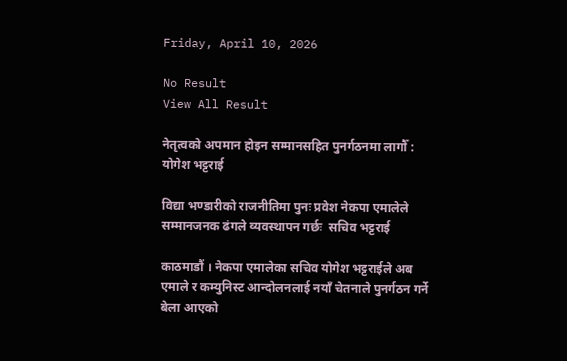Friday, April 10, 2026

No Result
View All Result

नेतृत्वको अपमान होइन सम्मानसहित पुनर्गठनमा लागौँ : योगेश भट्टराई

विद्या भण्डारीको राजनीतिमा पुनः प्रवेश नेकपा एमालेले सम्मानजनक ढंगले व्यवस्थापन गर्छः  सचिव भट्टराई

काठमाडौं । नेकपा एमालेका सचिव योगेश भट्टराईले अब एमाले र कम्युनिस्ट आन्दोलनलाई नयाँ चेतनाले पुनर्गठन गर्ने बेला आएको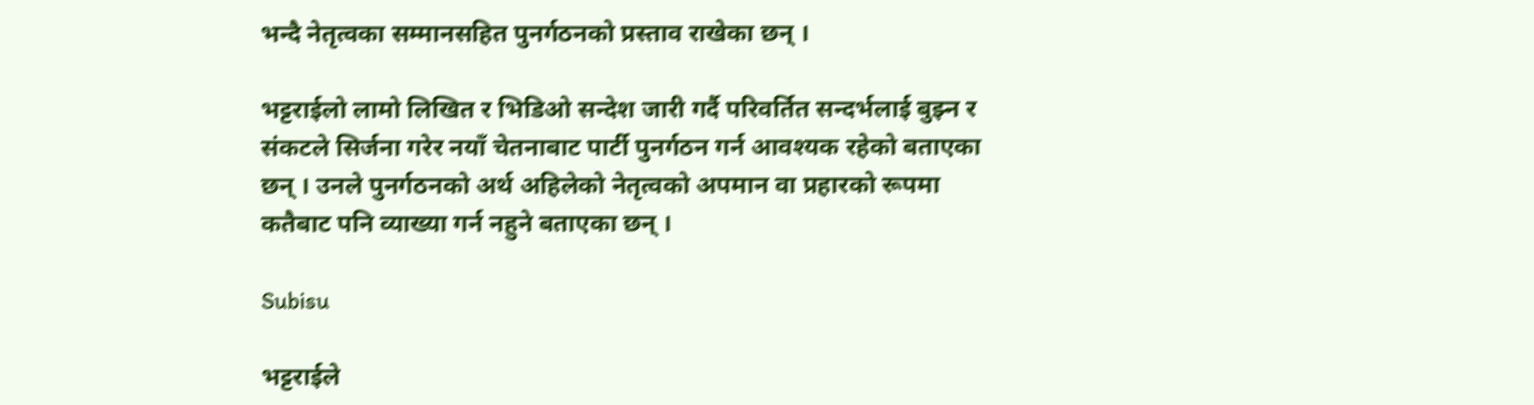भन्दै नेतृत्वका सम्मानसहित पुनर्गठनको प्रस्ताव राखेका छन् ।

भट्टराईलो लामो लिखित र भिडिओ सन्देश जारी गर्दै परिवर्तित सन्दर्भलाई बुझ्न र संकटले सिर्जना गरेर नयाँ चेतनाबाट पार्टी पुनर्गठन गर्न आवश्यक रहेको बताएका छन् । उनले पुनर्गठनको अर्थ अहिलेको नेतृत्वको अपमान वा प्रहारको रूपमा कतैबाट पनि व्याख्या गर्न नहुने बताएका छन् ।

Subisu

भट्टराईले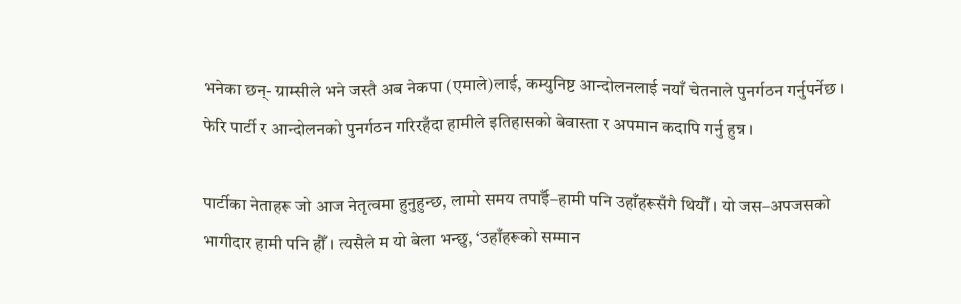भनेका छन्- ग्राम्सीले भने जस्तै अब नेकपा (एमाले)लाई, कम्युनिष्ट आन्दोलनलाई नयाँ चेतनाले पुनर्गठन गर्नुपर्नेछ । फेरि पार्टी र आन्दोलनको पुनर्गठन गरिरहँदा हामीले इतिहासको बेवास्ता र अपमान कदापि गर्नु हुन्न ।

पार्टीका नेताहरू जो आज नेतृत्वमा हुनुहुन्छ, लामो समय तपाईँ–हामी पनि उहाँहरूसँगै थियौँ । यो जस–अपजसको भागीदार हामी पनि हौँ । त्यसैले म यो बेला भन्छु, ‘उहाँहरूको सम्मान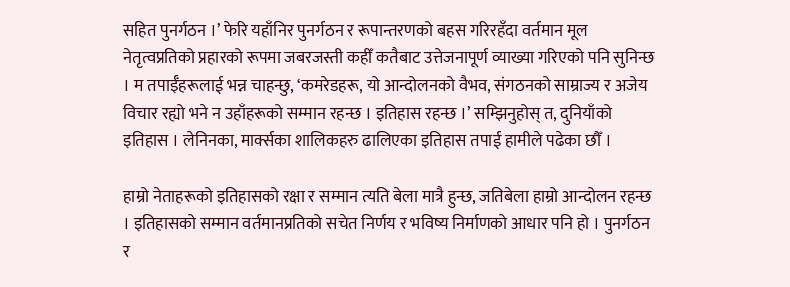सहित पुनर्गठन ।’ फेरि यहाँनिर पुनर्गठन र रूपान्तरणको बहस गरिरहँदा वर्तमान मूल नेतृत्वप्रतिको प्रहारको रूपमा जबरजस्ती कहीँ कतैबाट उत्तेजनापूर्ण व्याख्या गरिएको पनि सुनिन्छ । म तपाईँहरूलाई भन्न चाहन्छु, ‘कमरेडहरू, यो आन्दोलनको वैभव, संगठनको साम्राज्य र अजेय विचार रह्यो भने न उहाँहरूको सम्मान रहन्छ । इतिहास रहन्छ ।’ सम्झिनुहोस् त, दुनियाँको इतिहास । लेनिनका, मार्क्सका शालिकहरु ढालिएका इतिहास तपाई हामीले पढेका छौँ ।

हाम्रो नेताहरूको इतिहासको रक्षा र सम्मान त्यति बेला मात्रै हुन्छ, जतिबेला हाम्रो आन्दोलन रहन्छ । इतिहासको सम्मान वर्तमानप्रतिको सचेत निर्णय र भविष्य निर्माणको आधार पनि हो । पुनर्गठन र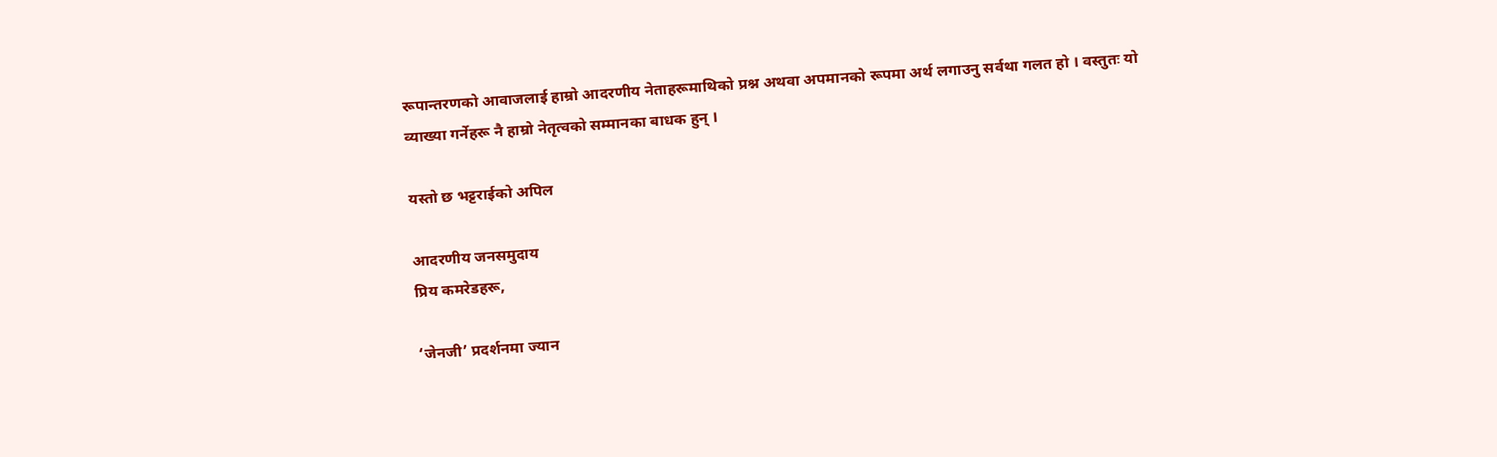रूपान्तरणको आवाजलाई हाम्रो आदरणीय नेताहरूमाथिको प्रश्न अथवा अपमानको रूपमा अर्थ लगाउनु सर्वथा गलत हो । वस्तुतः यो व्याख्या गर्नेहरू नै हाम्रो नेतृत्वको सम्मानका बाधक हुन् ।

यस्तो छ भट्टराईको अपिल

आदरणीय जनसमुदाय
प्रिय कमरेडहरू,

‘जेनजी’ प्रदर्शनमा ज्यान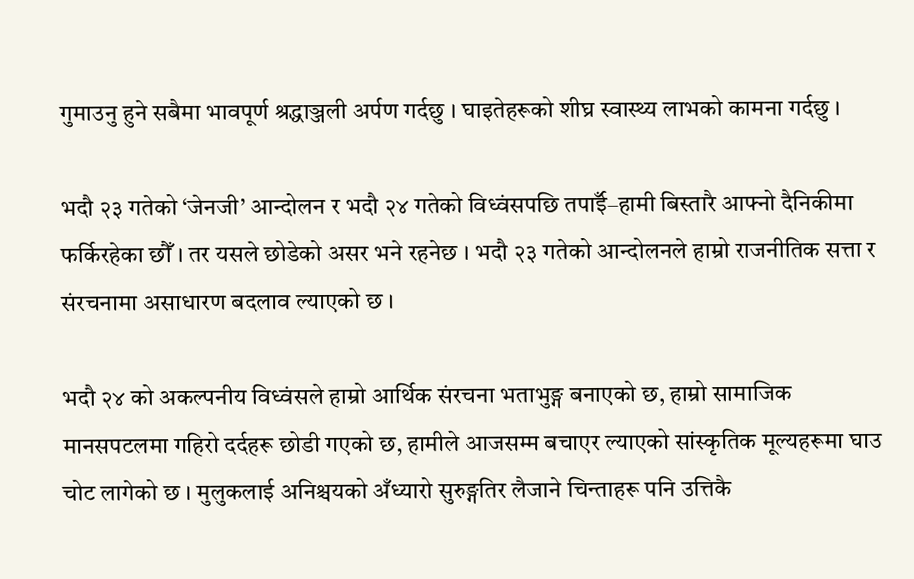गुमाउनु हुने सबैमा भावपूर्ण श्रद्धाञ्जली अर्पण गर्दछु । घाइतेहरूको शीघ्र स्वास्थ्य लाभको कामना गर्दछु ।

भदौ २३ गतेको ‘जेनजी’ आन्दोलन र भदौ २४ गतेको विध्वंसपछि तपाईँ–हामी बिस्तारै आफ्नो दैनिकीमा फर्किरहेका छौँ । तर यसले छोडेको असर भने रहनेछ । भदौ २३ गतेको आन्दोलनले हाम्रो राजनीतिक सत्ता र संरचनामा असाधारण बदलाव ल्याएको छ ।

भदौ २४ को अकल्पनीय विध्वंसले हाम्रो आर्थिक संरचना भताभुङ्ग बनाएको छ, हाम्रो सामाजिक मानसपटलमा गहिरो दर्दहरू छोडी गएको छ, हामीले आजसम्म बचाएर ल्याएको सांस्कृतिक मूल्यहरूमा घाउ चोट लागेको छ । मुलुकलाई अनिश्चयको अँध्यारो सुरुङ्गतिर लैजाने चिन्ताहरू पनि उत्तिकै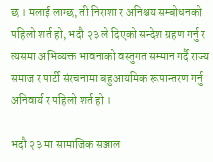छ । मलाई लाग्छ, ती निराशा र अनिश्चय सम्बोधनको पहिलो शर्त हो, भदौ २३ ले दिएको सन्देश ग्रहण गर्नु र त्यसमा अभिव्यक्त भावनाको वस्तुगत सम्मान गर्दै राज्य समाज र पार्टी संरचनामा बहुआयमिक रूपान्तरण गर्नु अनिवार्य र पहिलो शर्त हो ।

भदौ २३ मा सामाजिक सञ्जाल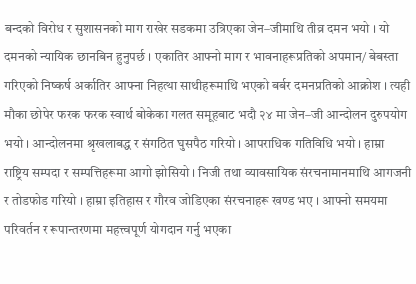बन्दको विरोध र सुशासनको माग राखेर सडकमा उत्रिएका जेन–जीमाथि तीव्र दमन भयो । यो दमनको न्यायिक छानबिन हुनुपर्छ । एकातिर आफ्नो माग र भावनाहरूप्रतिको अपमान/ बेबस्ता गरिएको निष्कर्ष अर्कातिर आफ्ना निहत्था साथीहरूमाथि भएको बर्बर दमनप्रतिको आक्रोश । त्यही मौका छोपेर फरक फरक स्वार्थ बोकेका गलत समूहबाट भदौ २४ मा जेन–जी आन्दोलन दुरुपयोग भयो । आन्दोलनमा श्रृखलाबद्ध र संगठित घुसपैठ गरियो । आपराधिक गतिविधि भयो । हाम्रा राष्ट्रिय सम्पदा र सम्पत्तिहरूमा आगो झोसियो । निजी तथा व्यावसायिक संरचनामानमाथि आगजनी र तोडफोड गरियो । हाम्रा इतिहास र गौरव जोडिएका संरचनाहरू खण्ड भए । आफ्नो समयमा परिवर्तन र रूपान्तरणमा महत्त्वपूर्ण योगदान गर्नु भएका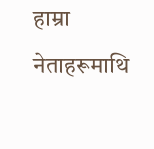हाम्रा नेताहरूमाथि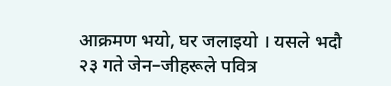आक्रमण भयो, घर जलाइयो । यसले भदौ २३ गते जेन–जीहरूले पवित्र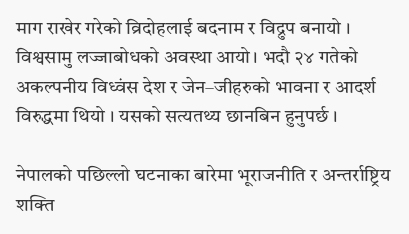माग राखेर गरेको व्रिदोहलाई बदनाम र विद्रुप बनायो । विश्वसामु लज्जाबोधको अवस्था आयो। भदौ २४ गतेको अकल्पनीय विध्वंस देश र जेन–जीहरुको भावना र आदर्श विरुद्धमा थियो । यसको सत्यतथ्य छानबिन हुनुपर्छ ।

नेपालको पछिल्लो घटनाका बारेमा भूराजनीति र अन्तर्राष्ट्रिय शक्ति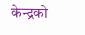केन्द्रको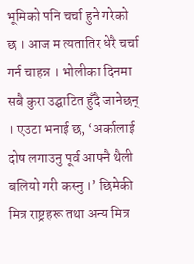भूमिको पनि चर्चा हुने गरेको छ । आज म त्यतातिर धेरै चर्चा गर्न चाहन्न । भोलीका दिनमा सबै कुरा उद्घाटित हुँदै जानेछन् । एउटा भनाई छ, ‘अर्कालाई दोष लगाउनु पूर्व आफ्नै थैली बलियो गरी कस्नु ।’ छिमेकी मित्र राष्ट्रहरू तथा अन्य मित्र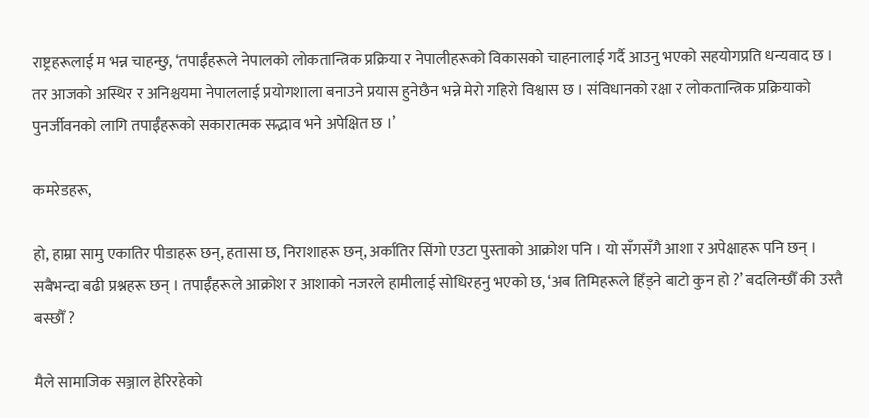राष्ट्रहरूलाई म भन्न चाहन्छु, ‘तपाईँहरूले नेपालको लोकतान्त्रिक प्रक्रिया र नेपालीहरूको विकासको चाहनालाई गर्दै आउनु भएको सहयोगप्रति धन्यवाद छ । तर आजको अस्थिर र अनिश्चयमा नेपाललाई प्रयोगशाला बनाउने प्रयास हुनेछैन भन्ने मेरो गहिरो विश्वास छ । संविधानको रक्षा र लोकतान्त्रिक प्रक्रियाको पुनर्जीवनको लागि तपाईँहरूको सकारात्मक सद्भाव भने अपेक्षित छ ।’

कमरेडहरू,

हो, हाम्रा सामु एकातिर पीडाहरू छन्, हतासा छ, निराशाहरू छन्, अर्कातिर सिंगो एउटा पुस्ताको आक्रोश पनि । यो सँगसँगै आशा र अपेक्षाहरू पनि छन् । सबैभन्दा बढी प्रश्नहरू छन् । तपाईँहरूले आक्रोश र आशाको नजरले हामीलाई सोधिरहनु भएको छ, ‘अब तिमिहरूले हिँड्ने बाटो कुन हो ?’ बदलिन्छौँ की उस्तै बस्छौँ ?

मैले सामाजिक सञ्जाल हेरिरहेको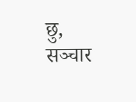छु, सञ्चार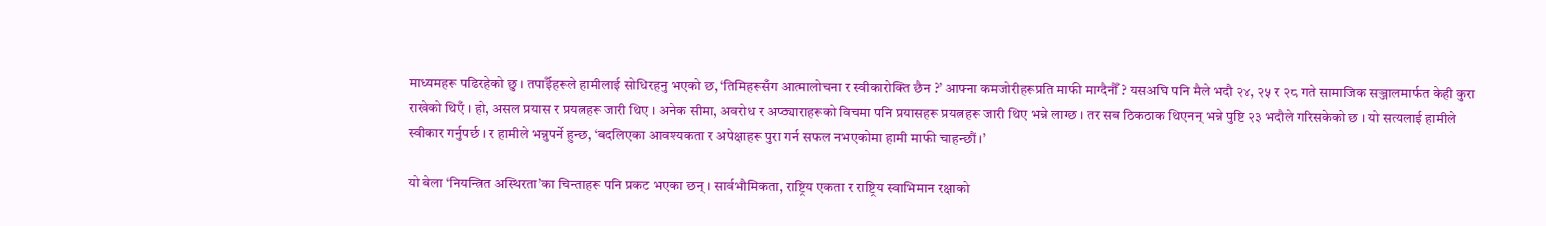माध्यमहरू पढिरहेको छु । तपाईँहरूले हामीलाई सोधिरहनु भएको छ, ‘तिमिहरूसँग आत्मालोचना र स्वीकारोक्ति छैन ?’ आफ्ना कमजोरीहरूप्रति माफी माग्दैनौँ ? यसअघि पनि मैले भदौ २४, २५ र २८ गते सामाजिक सञ्जालमार्फत केही कुरा राखेको थिएँ । हो, असल प्रयास र प्रयत्नहरू जारी थिए । अनेक सीमा, अवरोध र अप्ठ्याराहरूको विचमा पनि प्रयासहरू प्रयत्नहरू जारी थिए भन्ने लाग्छ । तर सब ठिकठाक थिएनन् भन्ने पुष्टि २३ भदौले गरिसकेको छ । यो सत्यलाई हामीले स्वीकार गर्नुपर्छ । र हामीले भन्नुपर्ने हुन्छ, ‘बदलिएका आवश्यकता र अपेक्षाहरू पुरा गर्न सफल नभएकोमा हामी माफी चाहन्छौं ।’

यो बेला ‘नियन्त्रित अस्थिरता’का चिन्ताहरू पनि प्रकट भएका छन् । सार्वभौमिकता, राष्ट्रिय एकता र राष्ट्रिय स्वाभिमान रक्षाको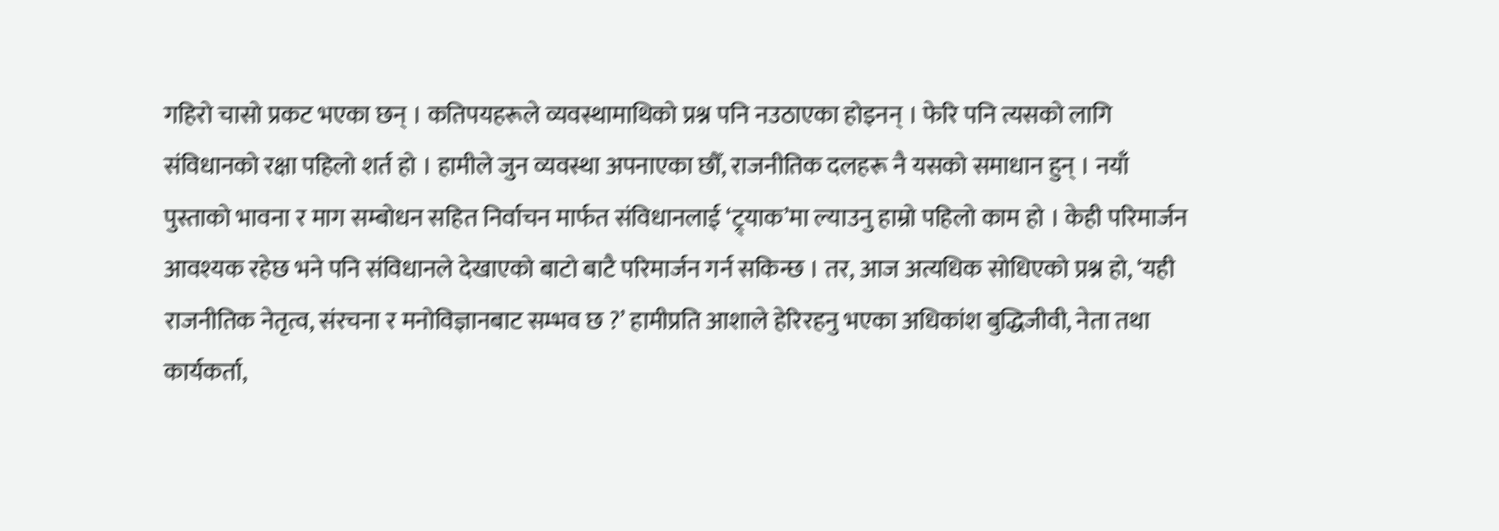गहिरो चासो प्रकट भएका छन् । कतिपयहरूले व्यवस्थामाथिको प्रश्न पनि नउठाएका होइनन् । फेरि पनि त्यसको लागि संविधानको रक्षा पहिलो शर्त हो । हामीले जुन व्यवस्था अपनाएका छौँ, राजनीतिक दलहरू नै यसको समाधान हुन् । नयाँ पुस्ताको भावना र माग सम्बोधन सहित निर्वाचन मार्फत संविधानलाई ‘ट्र्याक’मा ल्याउनु हाम्रो पहिलो काम हो । केही परिमार्जन आवश्यक रहेछ भने पनि संविधानले देखाएको बाटो बाटै परिमार्जन गर्न सकिन्छ । तर, आज अत्यधिक सोधिएको प्रश्न हो, ‘यही राजनीतिक नेतृत्व, संरचना र मनोविज्ञानबाट सम्भव छ ?’ हामीप्रति आशाले हेरिरहनु भएका अधिकांश बुद्धिजीवी, नेता तथा कार्यकर्ता,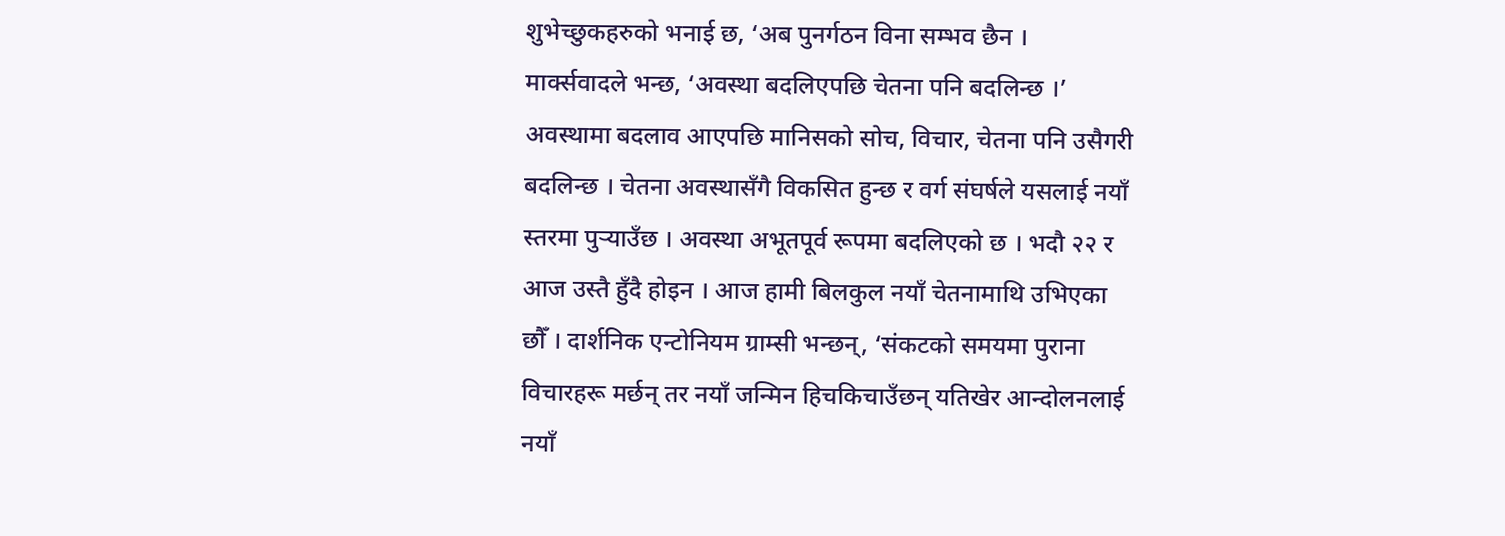शुभेच्छुकहरुको भनाई छ, ‘अब पुनर्गठन विना सम्भव छैन । मार्क्सवादले भन्छ, ‘अवस्था बदलिएपछि चेतना पनि बदलिन्छ ।’ अवस्थामा बदलाव आएपछि मानिसको सोच, विचार, चेतना पनि उसैगरी बदलिन्छ । चेतना अवस्थासँगै विकसित हुन्छ र वर्ग संघर्षले यसलाई नयाँ स्तरमा पुर्‍याउँछ । अवस्था अभूतपूर्व रूपमा बदलिएको छ । भदौ २२ र आज उस्तै हुँदै होइन । आज हामी बिलकुल नयाँ चेतनामाथि उभिएका छौँ । दार्शनिक एन्टोनियम ग्राम्सी भन्छन्, ‘संकटको समयमा पुराना विचारहरू मर्छन् तर नयाँ जन्मिन हिचकिचाउँछन् यतिखेर आन्दोलनलाई नयाँ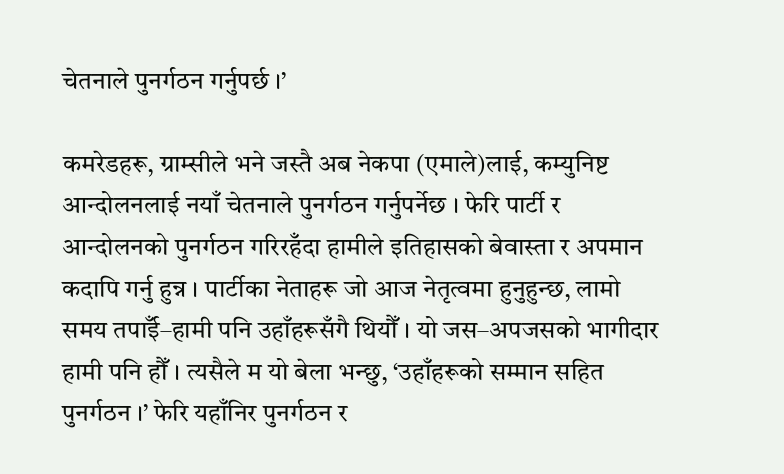चेतनाले पुनर्गठन गर्नुपर्छ ।’

कमरेडहरू, ग्राम्सीले भने जस्तै अब नेकपा (एमाले)लाई, कम्युनिष्ट आन्दोलनलाई नयाँ चेतनाले पुनर्गठन गर्नुपर्नेछ । फेरि पार्टी र आन्दोलनको पुनर्गठन गरिरहँदा हामीले इतिहासको बेवास्ता र अपमान कदापि गर्नु हुन्न । पार्टीका नेताहरू जो आज नेतृत्वमा हुनुहुन्छ, लामो समय तपाईँ–हामी पनि उहाँहरूसँगै थियौँ । यो जस–अपजसको भागीदार हामी पनि हौँ । त्यसैले म यो बेला भन्छु, ‘उहाँहरूको सम्मान सहित पुनर्गठन ।’ फेरि यहाँनिर पुनर्गठन र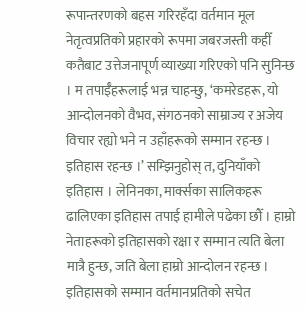रूपान्तरणको बहस गरिरहँदा वर्तमान मूल नेतृत्वप्रतिको प्रहारको रूपमा जबरजस्ती कहीँ कतैबाट उत्तेजनापूर्ण व्याख्या गरिएको पनि सुनिन्छ । म तपाईँहरूलाई भन्न चाहन्छु, ‘कमरेडहरू, यो आन्दोलनको वैभव, संगठनको साम्राज्य र अजेय विचार रह्यो भने न उहाँहरूको सम्मान रहन्छ । इतिहास रहन्छ ।’ सम्झिनुहोस् त, दुनियाँको इतिहास । लेनिनका, मार्क्सका सालिकहरू ढालिएका इतिहास तपाई हामीले पढेका छौँ । हाम्रो नेताहरूको इतिहासको रक्षा र सम्मान त्यति बेला मात्रै हुन्छ, जति बेला हाम्रो आन्दोलन रहन्छ । इतिहासको सम्मान वर्तमानप्रतिको सचेत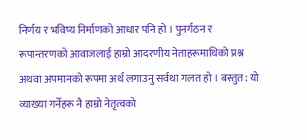निर्णय र भविष्य निर्माणको आधार पनि हो । पुनर्गठन र रूपान्तरणको आवाजलाई हाम्रो आदरणीय नेताहरूमाथिको प्रश्न अथवा अपमानको रूपमा अर्थ लगाउनु सर्वथा गलत हो । बस्तुत: यो व्याख्या गर्नेहरू नै हाम्रो नेतृत्वको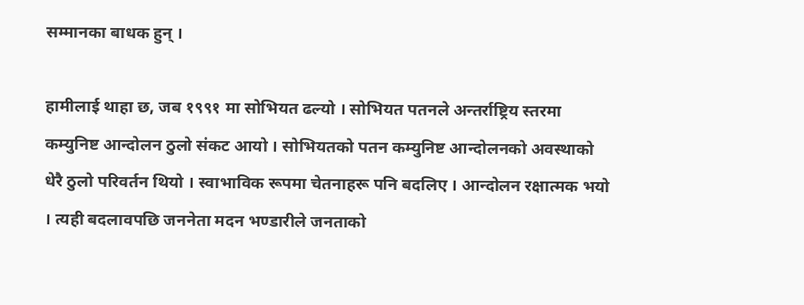सम्मानका बाधक हुन् ।

हामीलाई थाहा छ, जब १९९१ मा सोभियत ढल्यो । सोभियत पतनले अन्तर्राष्ट्रिय स्तरमा कम्युनिष्ट आन्दोलन ठुलो संकट आयो । सोभियतको पतन कम्युनिष्ट आन्दोलनको अवस्थाको धेरै ठुलो परिवर्तन थियो । स्वाभाविक रूपमा चेतनाहरू पनि बदलिए । आन्दोलन रक्षात्मक भयो । त्यही बदलावपछि जननेता मदन भण्डारीले जनताको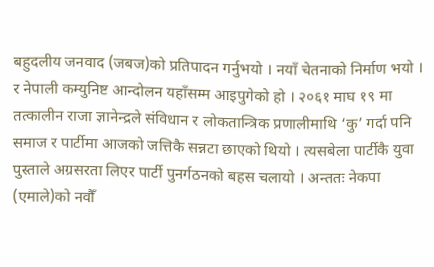बहुदलीय जनवाद (जबज)को प्रतिपादन गर्नुभयो । नयाँ चेतनाको निर्माण भयो । र नेपाली कम्युनिष्ट आन्दोलन यहाँसम्म आइपुगेको हो । २०६१ माघ १९ मा तत्कालीन राजा ज्ञानेन्द्रले संविधान र लोकतान्त्रिक प्रणालीमाथि ‘कु’ गर्दा पनि समाज र पार्टीमा आजको जत्तिकै सन्नटा छाएको थियो । त्यसबेला पार्टीकै युवा पुस्ताले अग्रसरता लिएर पार्टी पुनर्गठनको बहस चलायो । अन्ततः नेकपा (एमाले)को नवौँ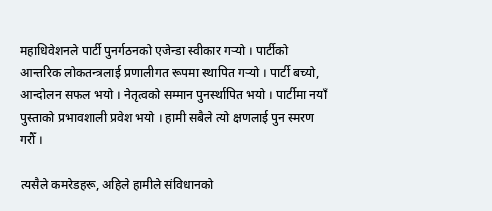महाधिवेशनले पार्टी पुनर्गठनको एजेन्डा स्वीकार गर्‍यो । पार्टीको आन्तरिक लोकतन्त्रलाई प्रणालीगत रूपमा स्थापित गर्‍यो । पार्टी बच्यो, आन्दोलन सफल भयो । नेतृत्वको सम्मान पुनर्स्थापित भयो । पार्टीमा नयाँ पुस्ताको प्रभावशाली प्रवेश भयो । हामी सबैले त्यो क्षणलाई पुन स्मरण गरौँ ।

त्यसैले कमरेडहरू, अहिले हामीले संविधानको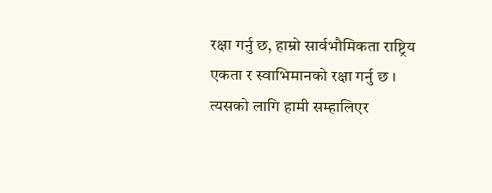रक्षा गर्नु छ, हाम्रो सार्वभौमिकता राष्ट्रिय एकता र स्वाभिमानको रक्षा गर्नु छ । त्यसको लागि हामी सम्हालिएर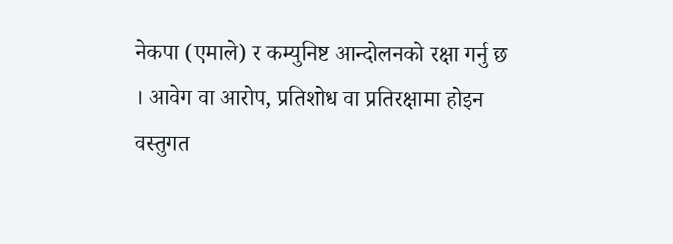नेकपा (एमाले) र कम्युनिष्ट आन्दोलनको रक्षा गर्नु छ । आवेग वा आरोप, प्रतिशोध वा प्रतिरक्षामा होइन वस्तुगत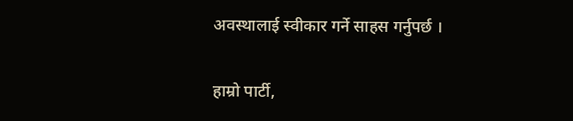अवस्थालाई स्वीकार गर्ने साहस गर्नुपर्छ ।

हाम्रो पार्टी,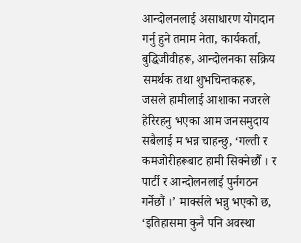आन्दोलनलाई असाधारण योगदान गर्नु हुने तमाम नेता, कार्यकर्ता, बुद्धिजीवीहरू, आन्दोलनका सक्रिय समर्थक तथा शुभचिन्तकहरू, जसले हामीलाई आशाका नजरले हेरिरहनु भएका आम जनसमुदाय सबैलाई म भन्न चाहन्छु, ‘गल्ती र कमजोरीहरूबाट हामी सिक्नेछौँ । र पार्टी र आन्दोलनलाई पुर्नगठन गर्नेछौं ।’ मार्क्सले भन्नु भएको छ, ‘इतिहासमा कुनै पनि अवस्था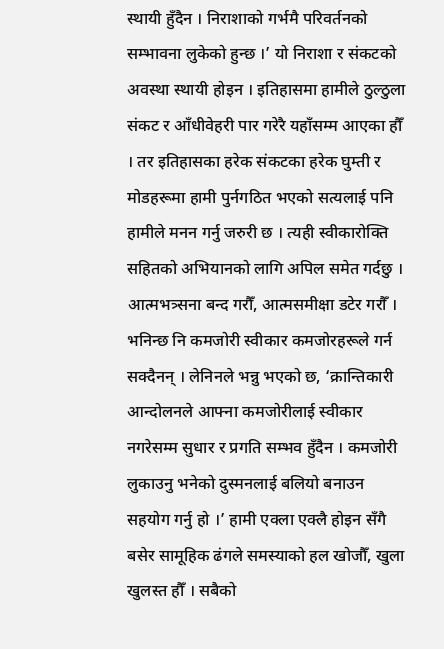स्थायी हुँदैन । निराशाको गर्भमै परिवर्तनको सम्भावना लुकेको हुन्छ ।’ यो निराशा र संकटको अवस्था स्थायी होइन । इतिहासमा हामीले ठुल्ठुला संकट र आँधीवेहरी पार गरेरै यहाँसम्म आएका हौँ । तर इतिहासका हरेक संकटका हरेक घुम्ती र मोडहरूमा हामी पुर्नगठित भएको सत्यलाई पनि हामीले मनन गर्नु जरुरी छ । त्यही स्वीकारोक्ति सहितको अभियानको लागि अपिल समेत गर्दछु । आत्मभत्र्सना बन्द गरौँ, आत्मसमीक्षा डटेर गरौँ । भनिन्छ नि कमजोरी स्वीकार कमजोरहरूले गर्न सक्दैनन् । लेनिनले भन्नु भएको छ, ‘क्रान्तिकारी आन्दोलनले आफ्ना कमजोरीलाई स्वीकार नगरेसम्म सुधार र प्रगति सम्भव हुँदैन । कमजोरी लुकाउनु भनेको दुस्मनलाई बलियो बनाउन सहयोग गर्नु हो ।’ हामी एक्ला एक्लै होइन सँगै बसेर सामूहिक ढंगले समस्याको हल खोजौँ, खुला खुलस्त हौँ । सबैको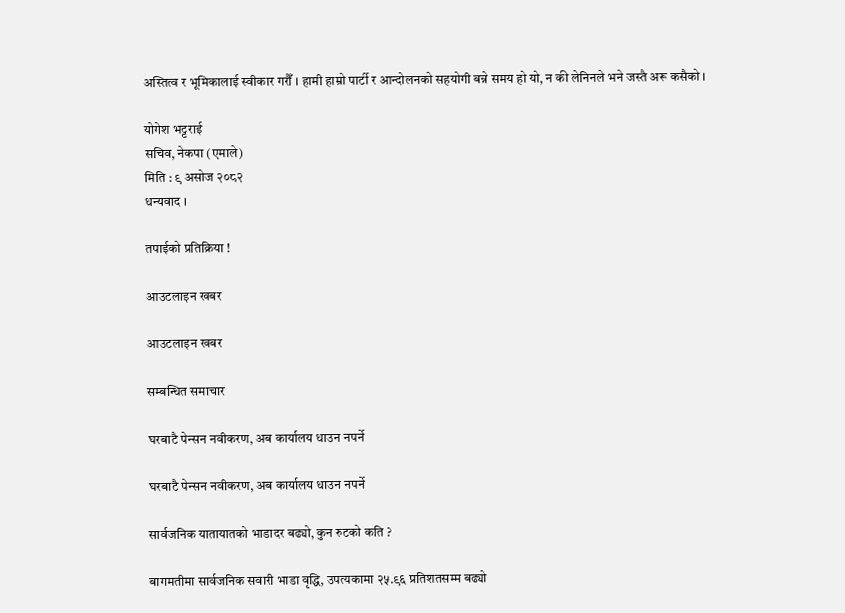अस्तित्व र भूमिकालाई स्वीकार गरौँ । हामी हाम्रो पार्टी र आन्दोलनको सहयोगी बन्ने समय हो यो, न की लेनिनले भने जस्तै अरू कसैको ।

योगेश भट्टराई
सचिव, नेकपा (एमाले)
मिति : ९ असोज २०८२
धन्यवाद ।

तपाईको प्रतिक्रिया !

आउटलाइन खबर

आउटलाइन खबर

सम्बन्धित समाचार

घरबाटै पेन्सन नवीकरण, अब कार्यालय धाउन नपर्ने

घरबाटै पेन्सन नवीकरण, अब कार्यालय धाउन नपर्ने

सार्वजनिक यातायातको भाडादर बढ्यो, कुन रुटको कति ?

बागमतीमा सार्वजनिक सवारी भाडा वृद्धि, उपत्यकामा २५.९६ प्रतिशतसम्म बढ्यो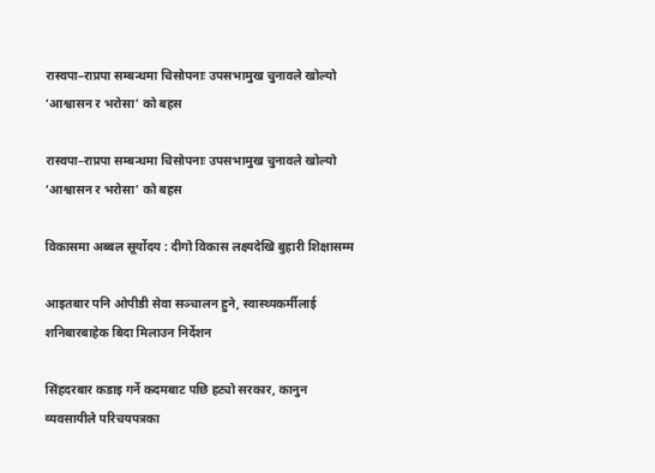रास्वपा–राप्रपा सम्बन्धमा चिसोपनाः उपसभामुख चुनावले खोल्यो ‘आश्वासन र भरोसा’ को बहस

रास्वपा–राप्रपा सम्बन्धमा चिसोपनाः उपसभामुख चुनावले खोल्यो ‘आश्वासन र भरोसा’ को बहस

विकासमा अब्बल सूर्योदय : दीगो विकास लक्ष्यदेखि बुहारी शिक्षासम्म

आइतबार पनि ओपीडी सेवा सञ्चालन हुने, स्वास्थ्यकर्मीलाई शनिबारबाहेक बिदा मिलाउन निर्देशन

सिंहदरबार कडाइ गर्ने कदमबाट पछि हट्यो सरकार, कानुन व्यवसायीले परिचयपत्रका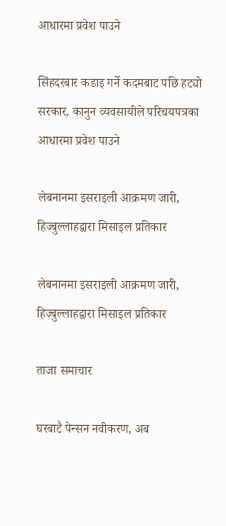आधारमा प्रवेश पाउने

सिंहदरबार कडाइ गर्ने कदमबाट पछि हट्यो सरकार, कानुन व्यवसायीले परिचयपत्रका आधारमा प्रवेश पाउने

लेबनानमा इसराइली आक्रमण जारी, हिज्बुल्लाहद्वारा मिसाइल प्रतिकार

लेबनानमा इसराइली आक्रमण जारी, हिज्बुल्लाहद्वारा मिसाइल प्रतिकार

ताजा समाचार

घरबाटै पेन्सन नवीकरण, अब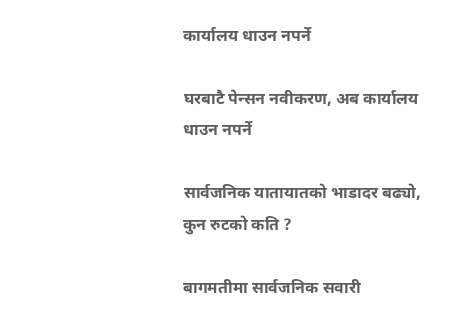कार्यालय धाउन नपर्ने

घरबाटै पेन्सन नवीकरण, अब कार्यालय धाउन नपर्ने

सार्वजनिक यातायातको भाडादर बढ्यो, कुन रुटको कति ?

बागमतीमा सार्वजनिक सवारी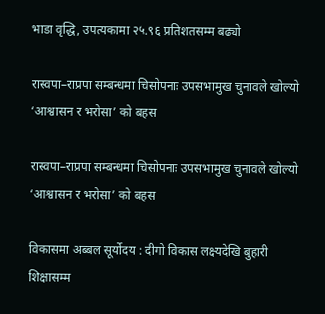भाडा वृद्धि, उपत्यकामा २५.९६ प्रतिशतसम्म बढ्यो

रास्वपा–राप्रपा सम्बन्धमा चिसोपनाः उपसभामुख चुनावले खोल्यो ‘आश्वासन र भरोसा’ को बहस

रास्वपा–राप्रपा सम्बन्धमा चिसोपनाः उपसभामुख चुनावले खोल्यो ‘आश्वासन र भरोसा’ को बहस

विकासमा अब्बल सूर्योदय : दीगो विकास लक्ष्यदेखि बुहारी शिक्षासम्म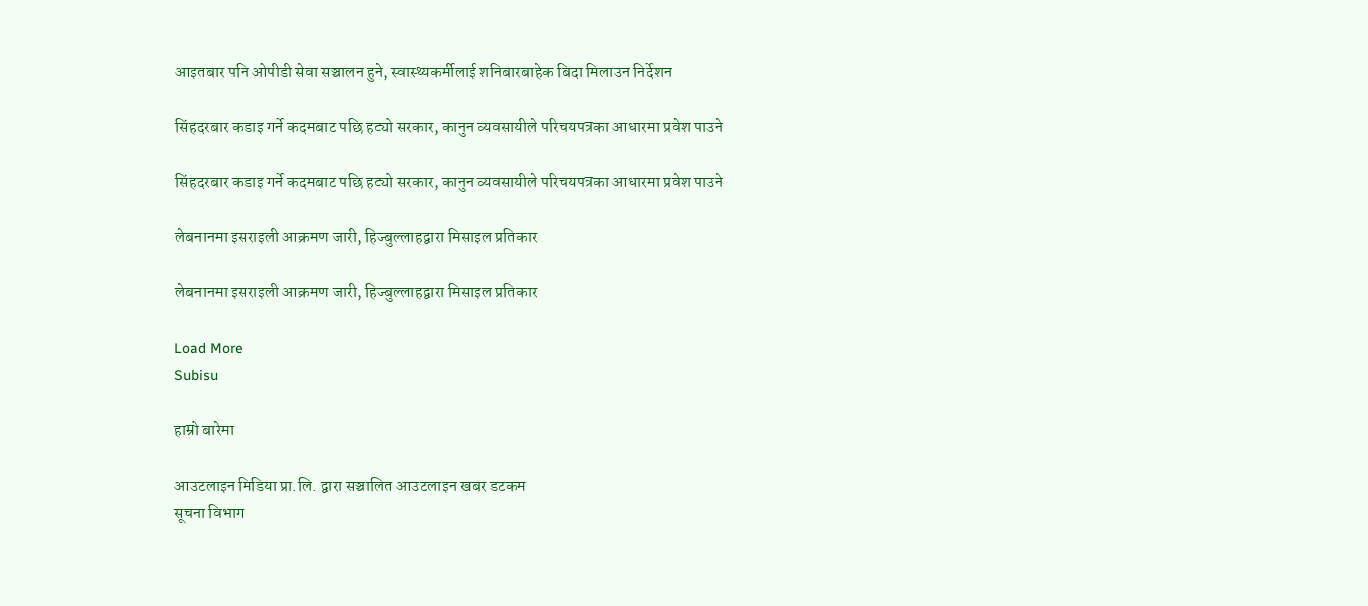आइतबार पनि ओपीडी सेवा सञ्चालन हुने, स्वास्थ्यकर्मीलाई शनिबारबाहेक बिदा मिलाउन निर्देशन

सिंहदरबार कडाइ गर्ने कदमबाट पछि हट्यो सरकार, कानुन व्यवसायीले परिचयपत्रका आधारमा प्रवेश पाउने

सिंहदरबार कडाइ गर्ने कदमबाट पछि हट्यो सरकार, कानुन व्यवसायीले परिचयपत्रका आधारमा प्रवेश पाउने

लेबनानमा इसराइली आक्रमण जारी, हिज्बुल्लाहद्वारा मिसाइल प्रतिकार

लेबनानमा इसराइली आक्रमण जारी, हिज्बुल्लाहद्वारा मिसाइल प्रतिकार

Load More
Subisu

हाम्रो बारेमा

आउटलाइन मिडिया प्रा.लि. द्वारा सञ्चालित आउटलाइन खबर डटकम
सूचना विभाग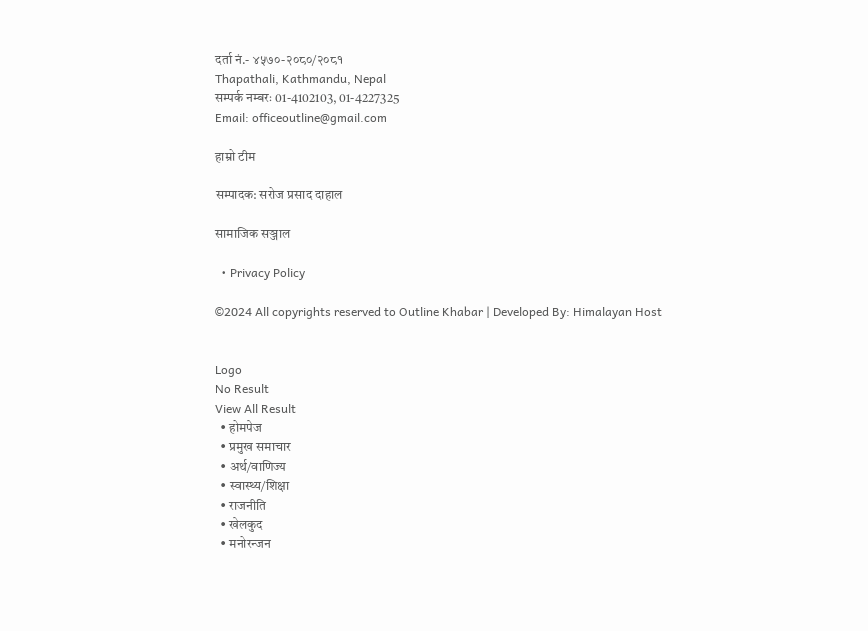दर्ता नं‍‌.- ४५७०-२०८०/२०८१
Thapathali, Kathmandu, Nepal
सम्पर्क नम्बरः 01-4102103, 01-4227325
Email: officeoutline@gmail.com

हाम्रो टीम

सम्पादक: सरोज प्रसाद दाहाल

सामाजिक सञ्जाल

  • Privacy Policy

©2024 All copyrights reserved to Outline Khabar | Developed By: Himalayan Host


Logo
No Result
View All Result
  • होमपेज
  • प्रमुख समाचार
  • अर्थ/वाणिज्य
  • स्वास्थ्य/शिक्षा
  • राजनीति
  • खेलकुद
  • मनोरन्जन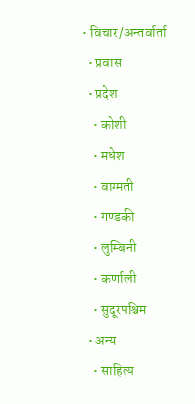• विचार/अन्तर्वार्ता
  • प्रवास
  • प्रदेश
    • कोशी
    • मधेश
    • वाग्मती
    • गण्डकी
    • लुम्बिनी
    • कर्णाली
    • सुदूरपश्चिम
  • अन्य
    • साहित्य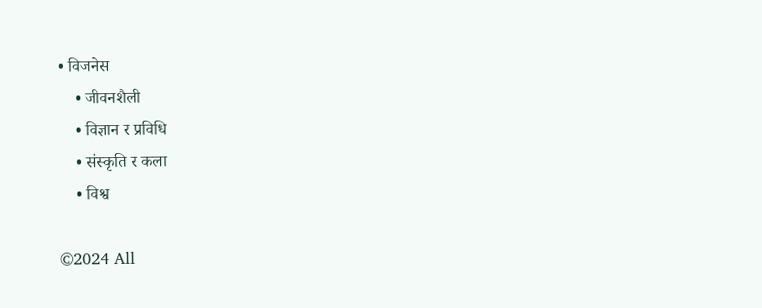• विजनेस
    • जीवनशैली
    • विज्ञान र प्रविधि
    • संस्कृति र कला
    • विश्व

©2024 All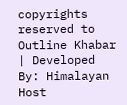copyrights reserved to Outline Khabar | Developed By: Himalayan Host